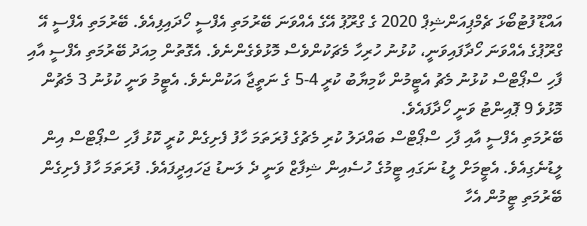އައްޑޫ ފުޓުބޯޅަ ޗެމްޕިއަންޝިޕް 2020 ގެ ގްރޫޕު އޭގެ އެއްވަނަ ބޭރުމަތި އެފްސީ ހޯދައިފިއެވެ. ބޭރުމަތި އެފްސީ އޭ ގްރޫޕުގެ އެއްވަނަ ހޯދާފައިވަނީ، ކުޅުނު ހުރިހާ މެޗަކުންވެސް މޮޅުވެގެންނެވެ. އެގޮތުން މިއަދު ބޭރުމަތި އެފްސީ އާއި ފާހި ސްޕޯޓްސް ކުޅުނު މެޗު އެޓީމުން ކާމިޔާބު ކުރީ 4-5 ގެ ނަތީޖާ އަކުންނެވެ. އެޓީމު ވަނީ ކުޅުނު 3 މެޗުން މޮޅުވެ 9 ޕޮއިންޓު ވަނީ ހޯދާފައެވެ.
ބޭރުމަތި އެފްސީ އާއި ފާހި ސްޕޯޓްސް ބައްދަލު ކުރި މެޗުގެ ފުރަތަމަ ހާފު ފެށިގެން ކުރީ ކޮޅު ފާހި ސްޕޯޓްސް އިން ލީޑުނެގިއެވެ. އެޓީމަށް ލީޑު ނަގައި ޓީމުގެ ހުސެއިން ޝިފާޒް ވަނީ ދެ ލަނޑު ޖަހައިދީފައެވެ. ފުރަތަމަ ހާފު ފެށިގެން ބޭރުމަތި ޓީމުން އެހާ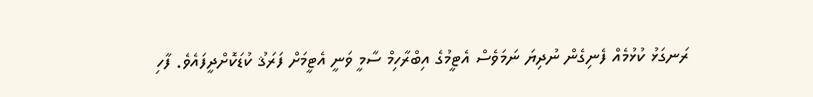ރަނގަޅު ކުޅުމެއް ފެނިގެން ނުދިޔަ ނަމަވެސް އެޓީމުގެ އިބްރާހިމް ސާމީ ވަނީ އެޓީމަށް ފަރަޤު ކުޑަކޮށްދީފައެވެ. ފާހި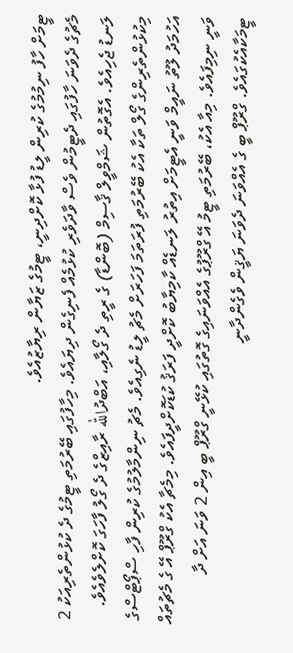ޓީމަށް ހާފު ނިމުމުގެ ކުރިން ލީޑު ފުޅާ ކޮށްދިނީ، ޓީމުގެ ޒަޔާން ރިޔާޒުއެވެ.
މެޗުގެ ދެވަނަ ހާފުގައި ދެޓީމުން ވެސް ވާދަވެރި ކުޅުމެއް ފެނިގެން ދިޔައެވެ. މިހާފުގައި ބޭރުމަތި ޓީމުގެ ދެ ކުޅުންތެރިއަކު 2 ލަނޑު ޖެހިއެވެ. އެގޮތުން ޝަމްވީލް ޤާސިމް (ބޮންޑާ) ގެ ރީތި ދެ ގޯލާއި، އަބްދުالله ރާއިޒްގެ ދެ ގޯލު ފާހަގަ ކޮށްލެވެއެވެ. މިކުޅުންތެރިންގެ ގޯލް ތަކާ އެކު ބޭރުމަތި ފުރަތަމަ ފަހަރަށް މެޗު ލީޑު ނެގިއެވެ. މެޗު ނިންމާލުމުގެ ކުރިން ފާހި ސްޕޯޓްސްގެ އަހުމަދު ލޫތު ނައީމް ވަނީ އެޓީމަށް އިތުރު ލަނޑެއް ކާމިޔާބު ކޮށްދީ ފަރަޤު ކުޑަކޮށްދީފައެވެ. މިމެޗާ އެކު ގްރޫޕް އޭ ގެ މެޗުތައް ވަނީ ނިމިފައެވެ. މިއާ އެކު، ބޭރުމަތި ޓީމު އޭ ގްރޫޕުގެ އެއްވަނައިގެ ގޮތުގައި ކުޅޭނީ ގްރޫޕް ބީ އިން 2 ވަނަ އަށް ދާ ޓީމަކާއެކުގައެވެ. ގްރޫޕް ބީ ގެ އެއްވަނަ ދެވަނަ ޔަޤީން ވެގެންދާނީ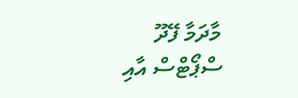މާދަމާ ފޭދޫ ސްޕޯޓްސް އާއި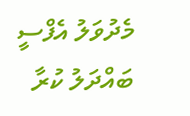މެދުވަލު އެފްސީ ބައްދަލު ކުރާ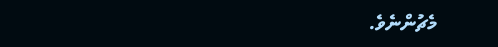މެޗުންނެވެ.